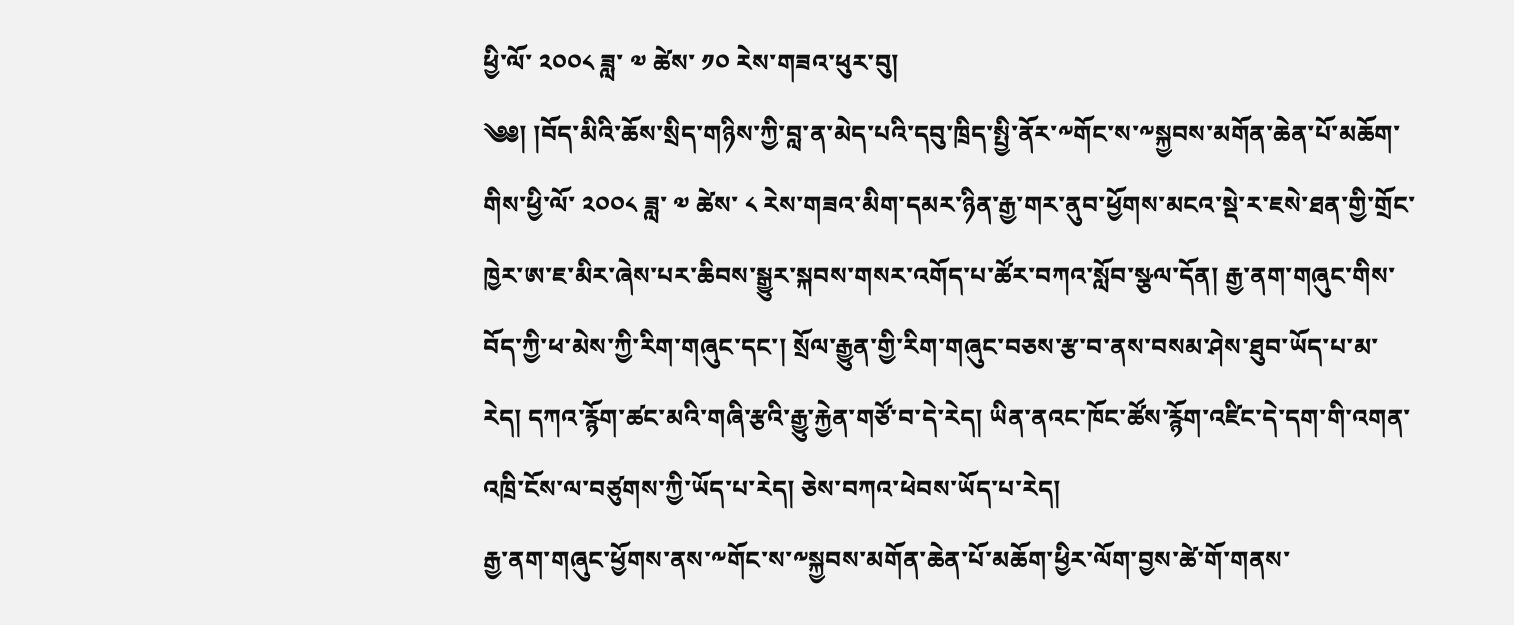ཕྱི་ལོ་ ༢༠༠༨ ཟླ་ ༧ ཚེས་ ༡༠ རེས་གཟའ་ཕུར་བུ།
༄༅། །བོད་མིའི་ཆོས་སྲིད་གཉིས་ཀྱི་བླ་ན་མེད་པའི་དབུ་ཁྲིད་སྤྱི་ནོར་༸གོང་ས་༸སྐྱབས་མགོན་ཆེན་པོ་མཆོག་གིས་ཕྱི་ལོ་ ༢༠༠༨ ཟླ་ ༧ ཚེས་ ༨ རེས་གཟའ་མིག་དམར་ཉིན་རྒྱ་གར་ནུབ་ཕྱོགས་མངའ་སྡེ་ར་ཇསེ་ཐན་གྱི་གྲོང་ཁྱེར་ཨ་ཇ་མིར་ཞེས་པར་ཆིབས་སྒྱུར་སྐབས་གསར་འགོད་པ་ཚོར་བཀའ་སློབ་སྩལ་དོན། རྒྱ་ནག་གཞུང་གིས་བོད་ཀྱི་ཕ་མེས་ཀྱི་རིག་གཞུང་དང་། སྲོལ་རྒྱུན་གྱི་རིག་གཞུང་བཅས་རྩ་བ་ནས་བསམ་ཤེས་ཐུབ་ཡོད་པ་མ་རེད། དཀའ་རྙོག་ཚང་མའི་གཞི་རྩའི་རྒྱུ་རྐྱེན་གཙོ་བ་དེ་རེད། ཡིན་ནའང་ཁོང་ཚོས་རྙོག་འཛིང་དེ་དག་གི་འགན་འཁྲི་ངོས་ལ་བཙུགས་ཀྱི་ཡོད་པ་རེད། ཅེས་བཀའ་ཕེབས་ཡོད་པ་རེད།
རྒྱ་ནག་གཞུང་ཕྱོགས་ནས་༸གོང་ས་༸སྐྱབས་མགོན་ཆེན་པོ་མཆོག་ཕྱིར་ལོག་བྱས་ཚེ་གོ་གནས་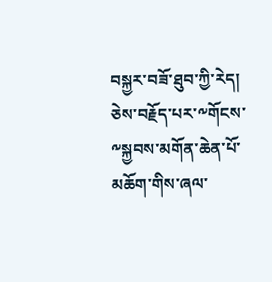བསྐྱར་བཟོ་ཐུབ་ཀྱི་རེད། ཅེས་བརྗོད་པར་༸གོངས་༸སྐྱབས་མགོན་ཆེན་པོ་མཆོག་གིས་ཞལ་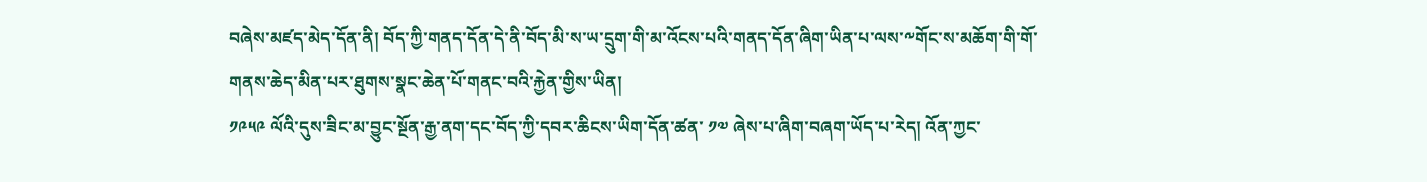བཞེས་མཛད་མེད་དོན་ནི། བོད་ཀྱི་གནད་དོན་དེ་ནི་བོད་མི་ས་ཡ་དྲུག་གི་མ་འོངས་པའི་གནད་དོན་ཞིག་ཡིན་པ་ལས་༸གོང་ས་མཆོག་གི་གོ་གནས་ཆེད་མིན་པར་ཐུགས་སྣང་ཆེན་པོ་གནང་བའི་རྐྱེན་གྱིས་ཡིན།
༡༩༥༩ ལོའི་དུས་ཟིང་མ་བྱུང་སྔོན་རྒྱ་ནག་དང་བོད་ཀྱི་དབར་ཆིངས་ཡིག་དོན་ཚན་ ༡༧ ཞེས་པ་ཞིག་བཞག་ཡོད་པ་རེད། འོན་ཀྱང་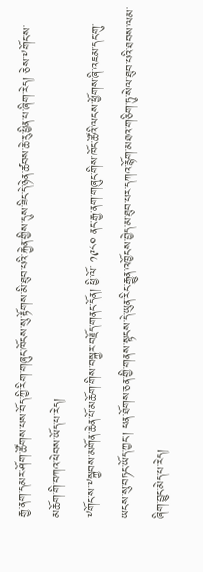རྒྱ་ནག་དམར་ཤོག་ཚོགས་པས་བོད་ཀྱི་རིག་གཞུང་ཁོངས་སུ་རྟོགས་མི་ཐུབ་པའི་རྐྱེན་གྱིས་དུས་ཟིང་དེ་ཉེན་ཚབས་ཆེ་རུ་ཕྱིན་པ་ཞིག་རེད། ཅེས་༸གོང་ས་མཆོག་གི་བཀའ་ཕེབས་ཡོད་པ་རེད།
༸གོང་ས་༸སྐྱབས་མགོན་ཆེན་པོ་མཆོག་གིས་བསྐྱར་བརྗོད་གནང་དོན། ཕྱི་ལོ་ ༡༩༨༠ ནང་རྒྱ་ནག་གཞུང་གིས་ཁོང་ཚོའི་ལངས་ཕྱོགས་ཞི་འཇམ་དང་གུ་ཡངས་སུ་བཏང་ཡོད་ཀྱང་། ཕན་ཐོགས་ཅན་གྱི་གནས་སྟངས་དེ་ཡུན་རིང་རྒྱུན་འཁྱོངས་བྱེད་མ་ཐུབ་པར་དཀའ་རྙོག་མཐའ་གཅིག་ཏུ་སེལ་ཐུབ་པའི་ཐབས་ལམ་ཞིག་བྱུང་མེད་པ་རེད།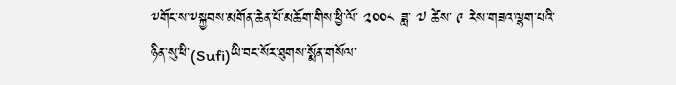༸གོང་ས་༸སྐྱབས་མགོན་ཆེན་པོ་མཆོག་གིས་ཕྱི་ལོ་ ༢༠༠༨ ཟླ་ ༧ ཚེས་ ༩ རེས་གཟའ་ལྷག་པའི་ཉིན་སུ་ཕི་(Sufi)ཡི་བང་སོར་ཐུགས་སྨོན་གསོལ་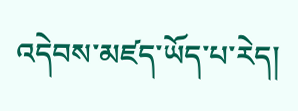འདེབས་མཛད་ཡོད་པ་རེད།